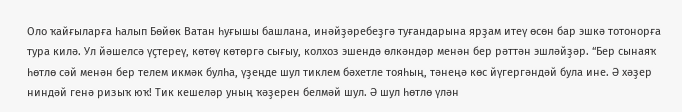Оло ҡайғыларға һалып Бөйөк Ватан һуғышы башлана, инәйҙәребеҙгә туғандарына ярҙам итеү өсөн бар эшкә тотонорға тура килә. Ул йәшелсә үҫтереү, көтөү көтөргә сығыу, колхоз эшендә өлкәндәр менән бер рәттән эшләйҙәр. “Бер сынаяҡ һөтлө сәй менән бер телем икмәк булһа, үҙеңде шул тиклем бәхетле тояһың, тәнеңә көс йүгергәндәй була ине. Ә хәҙер ниндәй генә ризыҡ юҡ! Тик кешеләр уның ҡәҙерен белмәй шул. Ә шул һөтлө үлән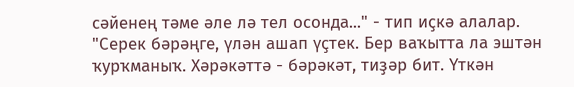сәйенең тәме әле лә тел осонда..." - тип иҫкә алалар. "Серек бәрәңге, үлән ашап үҫтек. Бер ваҡытта ла эштән ҡурҡманыҡ. Хәрәкәттә - бәрәкәт, тиҙәр бит. Үткән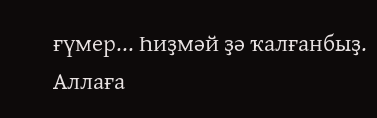ғүмер... Һиҙмәй ҙә ҡалғанбыҙ. Аллаға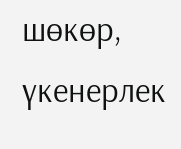шөкөр, үкенерлек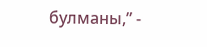булманы,” -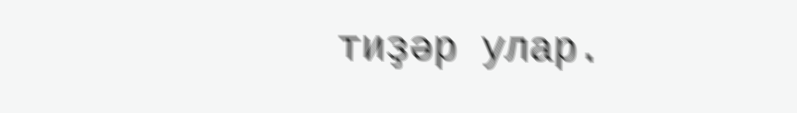тиҙәр улар.